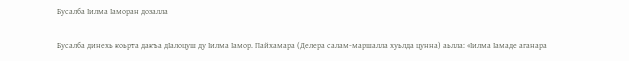Бусалба Iилма Iаморан дозалла

Бусалба динехь коьрта дакъа дIалоцуш ду Iилма Iамор. Пайхамара (Делера салам-маршалла хуьлда цунна) аьлла: «Iилма Iамаде аганара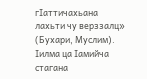гIаттичахьана лахьти чу верззалц» (Бухари, Муслим). Iилма ца Iамийча стагана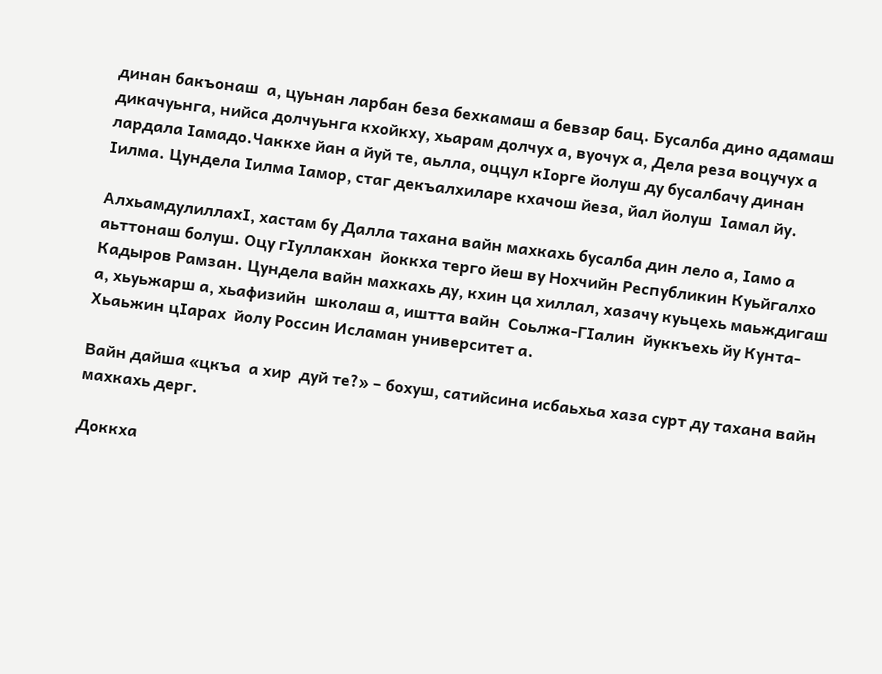динан бакъонаш  а, цуьнан ларбан беза бехкамаш а бевзар бац. Бусалба дино адамаш дикачуьнга, нийса долчуьнга кхойкху, хьарам долчух а, вуочух а, Дела реза воцучух а лардала Iамадо.Чаккхе йан а йуй те, аьлла, оццул кIорге йолуш ду бусалбачу динан Iилма. Цундела Iилма Iамор, стаг декъалхиларе кхачош йеза, йал йолуш  Iамал йу.

АлхьамдулиллахI, хастам бу Далла тахана вайн махкахь бусалба дин лело а, Iамо а аьттонаш болуш. Оцу гIуллакхан  йоккха терго йеш ву Нохчийн Республикин Куьйгалхо Кадыров Рамзан. Цундела вайн махкахь ду, кхин ца хиллал, хазачу куьцехь маьждигаш а, хьуьжарш а, хьафизийн  школаш а, иштта вайн  Соьлжа-ГIалин  йуккъехь йу Кунта-Хьаьжин цIарах  йолу Россин Исламан университет а.

Вайн дайша «цкъа  а хир  дуй те?» – бохуш, сатийсина исбаьхьа хаза сурт ду тахана вайн махкахь дерг.

Доккха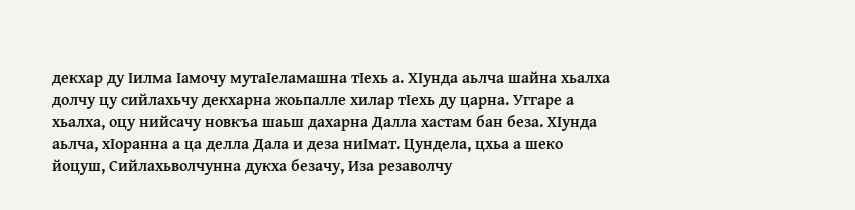декхар ду Iилма Iамочу мутаIеламашна тIехь а. ХIунда аьлча шайна хьалха долчу цу сийлахьчу декхарна жоьпалле хилар тIехь ду царна. Уггаре а хьалха, оцу нийсачу новкъа шаьш дахарна Далла хастам бан беза. ХIунда аьлча, хIоранна а ца делла Дала и деза ниIмат. Цундела, цхьа а шеко йоцуш, Сийлахьволчунна дукха безачу, Иза резаволчу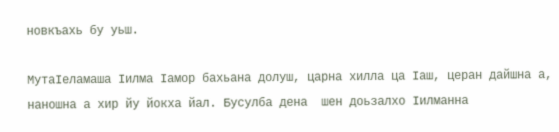новкъахь бу уьш.

МутаIеламаша Iилма Iамор бахьана долуш, царна хилла ца Iаш, церан дайшна а, наношна а хир йу йокха йал. Бусулба дена  шен доьзалхо Iилманна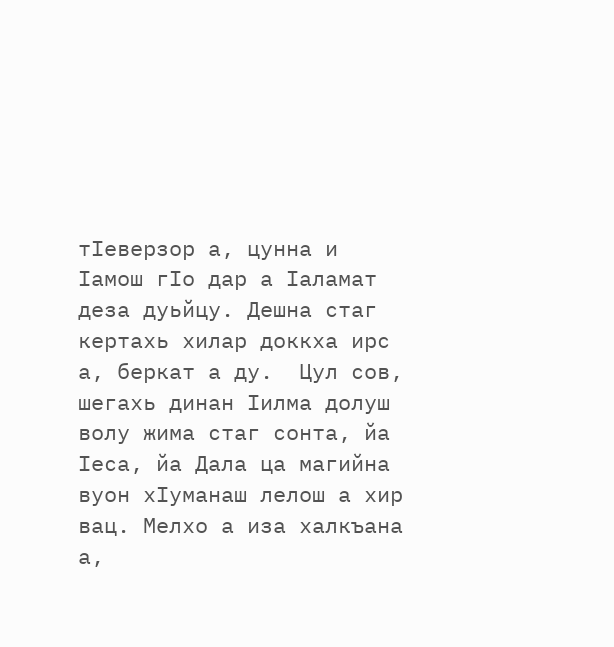тIеверзор а, цунна и  Iамош гIо дар а Iаламат деза дуьйцу. Дешна стаг кертахь хилар доккха ирс а, беркат а ду.  Цул сов, шегахь динан Iилма долуш  волу жима стаг сонта, йа  Iеса, йа Дала ца магийна вуон хIуманаш лелош а хир вац. Мелхо а иза халкъана а,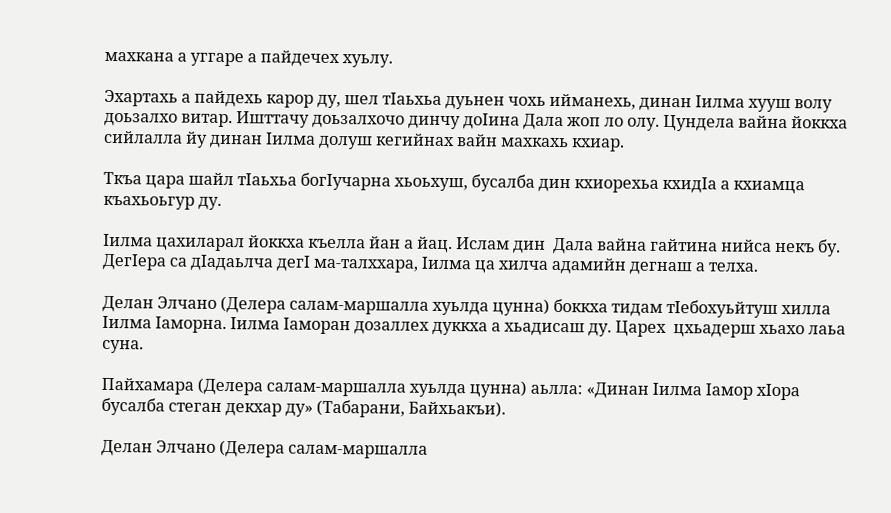махкана а уггаре а пайдечех хуьлу.

Эхартахь а пайдехь карор ду, шел тIаьхьа дуьнен чохь ийманехь, динан Iилма хууш волу доьзалхо витар. Ишттачу доьзалхочо динчу доIина Дала жоп ло олу. Цундела вайна йоккха сийлалла йу динан Iилма долуш кегийнах вайн махкахь кхиар.

Ткъа цара шайл тIаьхьа богIучарна хьоьхуш, бусалба дин кхиорехьа кхидIа а кхиамца къахьоьгур ду.

Iилма цахиларал йоккха къелла йан а йац. Ислам дин  Дала вайна гайтина нийса некъ бу. ДегIера са дIадаьлча дегI ма-талххара, Iилма ца хилча адамийн дегнаш а телха.

Делан Элчано (Делера салам-маршалла хуьлда цунна) боккха тидам тIебохуьйтуш хилла Iилма Iаморна. Iилма Iаморан дозаллех дуккха а хьадисаш ду. Царех  цхьадерш хьахо лаьа суна.

Пайхамара (Делера салам-маршалла хуьлда цунна) аьлла: «Динан Iилма Iамор хIора бусалба стеган декхар ду» (Табарани, Байхьакъи).

Делан Элчано (Делера салам-маршалла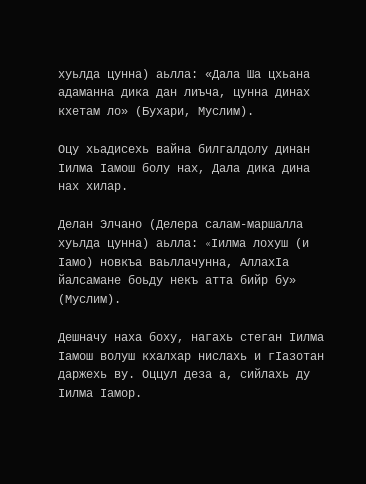хуьлда цунна) аьлла: «Дала Ша цхьана адаманна дика дан лиъча, цунна динах кхетам ло» (Бухари, Муслим).

Оцу хьадисехь вайна билгалдолу динан Iилма Iамош болу нах, Дала дика дина нах хилар.

Делан Элчано (Делера салам-маршалла хуьлда цунна) аьлла: «Iилма лохуш (и Iамо) новкъа ваьллачунна, АллахIа йалсамане боьду некъ атта бийр бу» (Муслим).

Дешначу наха боху, нагахь стеган Iилма Iамош волуш кхалхар нислахь и гIазотан даржехь ву. Оццул деза а, сийлахь ду Iилма Iамор.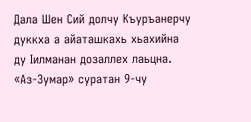Дала Шен Сий долчу Къуръанерчу дуккха а айаташкахь хьахийна ду Iилманан дозаллех лаьцна. «Аз-Зумар» суратан 9-чу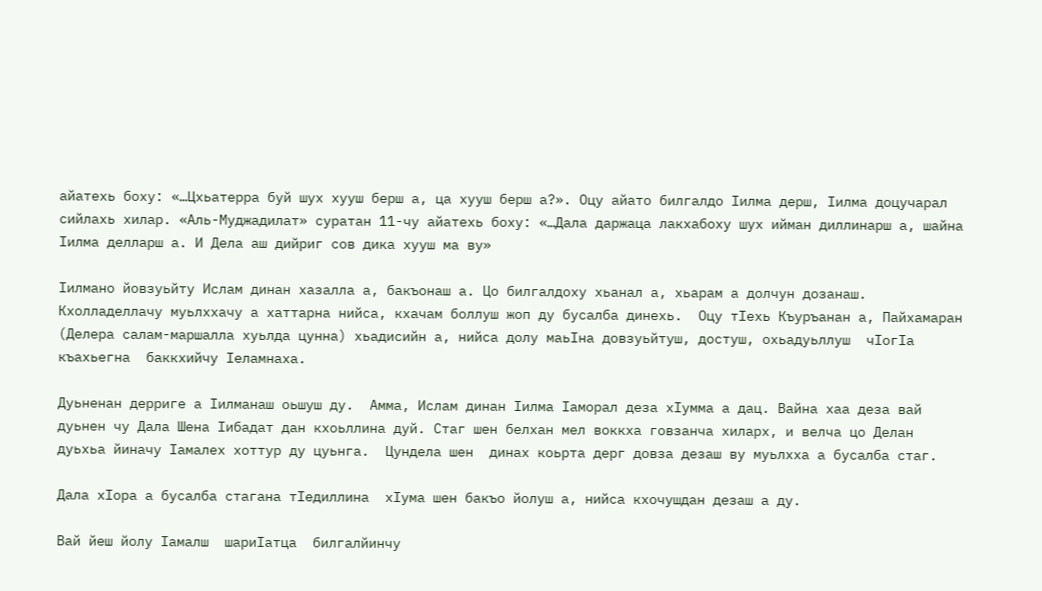айатехь боху: «…Цхьатерра буй шух хууш берш а, ца хууш берш а?». Оцу айато билгалдо Iилма дерш, Iилма доцучарал сийлахь хилар. «Аль-Муджадилат» суратан 11-чу айатехь боху: «…Дала даржаца лакхабоху шух ийман диллинарш а, шайна Iилма делларш а. И Дела аш дийриг сов дика хууш ма ву»

Iилмано йовзуьйту Ислам динан хазалла а, бакъонаш а. Цо билгалдоху хьанал а, хьарам а долчун дозанаш. Кхолладеллачу муьлххачу а хаттарна нийса, кхачам боллуш жоп ду бусалба динехь.  Оцу тIехь Къуръанан а, Пайхамаран (Делера салам-маршалла хуьлда цунна) хьадисийн а, нийса долу маьIна довзуьйтуш, достуш, охьадуьллуш  чIогIа къахьегна  баккхийчу Iеламнаха.

Дуьненан дерриге а Iилманаш оьшуш ду.  Амма, Ислам динан Iилма Iаморал деза хIумма а дац. Вайна хаа деза вай дуьнен чу Дала Шена Iибадат дан кхоьллина дуй. Стаг шен белхан мел воккха говзанча хиларх, и велча цо Делан дуьхьа йиначу Iамалех хоттур ду цуьнга.  Цундела шен  динах коьрта дерг довза дезаш ву муьлхха а бусалба стаг.

Дала хIора а бусалба стагана тIедиллина  хIума шен бакъо йолуш а, нийса кхочушдан дезаш а ду.

Вай йеш йолу Iамалш  шариIатца  билгалйинчу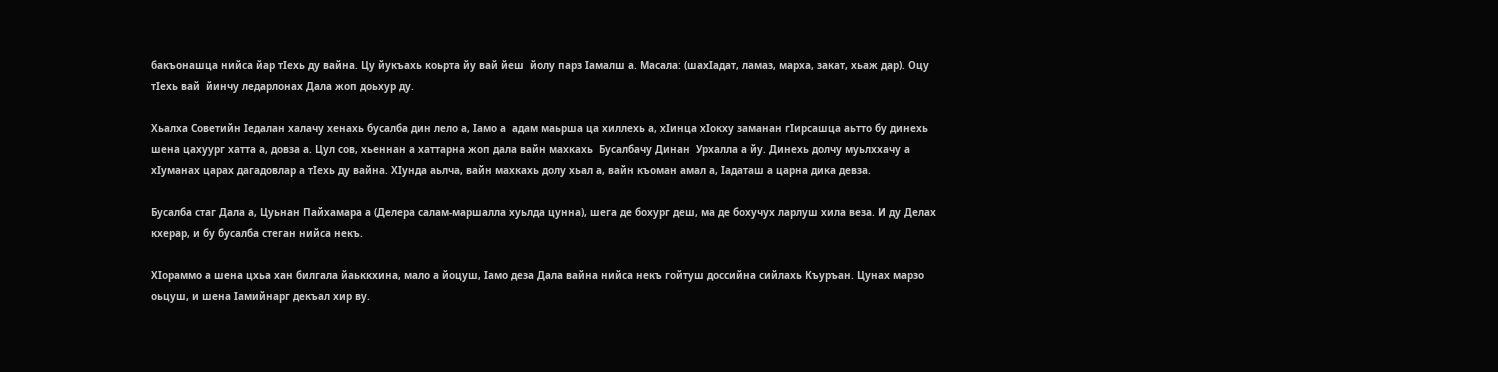бакъонашца нийса йар тIехь ду вайна. Цу йукъахь коьрта йу вай йеш  йолу парз Iамалш а. Масала: (шахIадат, ламаз, марха, закат, хьаж дар). Оцу тIехь вай  йинчу ледарлонах Дала жоп доьхур ду.

Хьалха Советийн Iедалан халачу хенахь бусалба дин лело а, Iамо а  адам маьрша ца хиллехь а, хIинца хIокху заманан гIирсашца аьтто бу динехь шена цахуург хатта а, довза а. Цул сов, хьеннан а хаттарна жоп дала вайн махкахь  Бусалбачу Динан  Урхалла а йу. Динехь долчу муьлххачу а хIуманах царах дагадовлар а тIехь ду вайна. ХIунда аьлча, вайн махкахь долу хьал а, вайн къоман амал а, Iадаташ а царна дика девза.

Бусалба стаг Дала а, Цуьнан Пайхамара а (Делера салам-маршалла хуьлда цунна), шега де бохург деш, ма де бохучух ларлуш хила веза. И ду Делах кхерар, и бу бусалба стеган нийса некъ.

ХIораммо а шена цхьа хан билгала йаьккхина, мало а йоцуш, Iамо деза Дала вайна нийса некъ гойтуш доссийна сийлахь Къуръан. Цунах марзо оьцуш, и шена Iамийнарг декъал хир ву.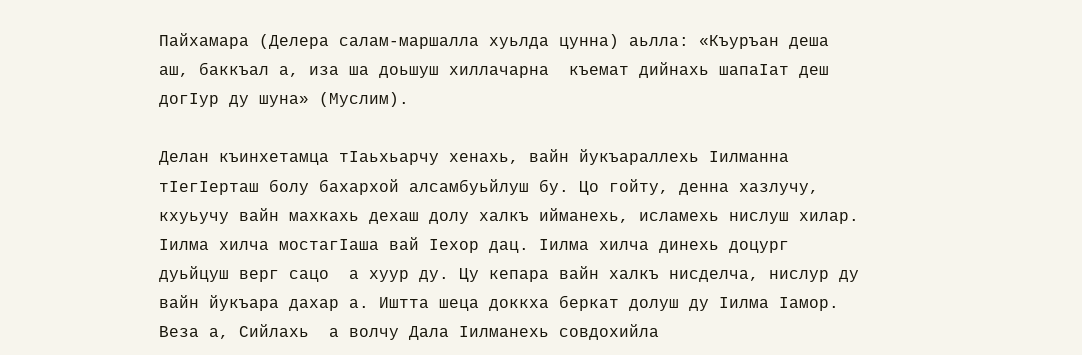Пайхамара (Делера салам-маршалла хуьлда цунна) аьлла: «Къуръан деша аш, баккъал а, иза ша доьшуш хиллачарна  къемат дийнахь шапаIат деш догIур ду шуна» (Муслим).

Делан къинхетамца тIаьхьарчу хенахь, вайн йукъараллехь Iилманна  тIегIерташ болу бахархой алсамбуьйлуш бу. Цо гойту, денна хазлучу, кхуьучу вайн махкахь дехаш долу халкъ ийманехь, исламехь нислуш хилар. Iилма хилча мостагIаша вай Iехор дац. Iилма хилча динехь доцург дуьйцуш верг сацо  а хуур ду. Цу кепара вайн халкъ нисделча, нислур ду вайн йукъара дахар а. Иштта шеца доккха беркат долуш ду Iилма Iамор. Веза а, Сийлахь  а волчу Дала Iилманехь совдохийла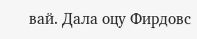вай. Дала оцу Фирдовс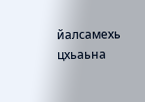йалсамехь цхьаьна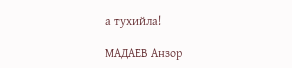а тухийла!

МАДАЕВ Анзор